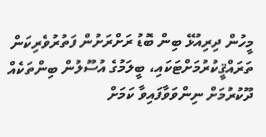މީހުން ދިރިއުޅޭ ބިން ބޮޑު ރަށްރަށުން ފަތުރުވެރިކަން ތަރައްޤީކުރުމަށްޓަކައި، ބީލަމުގެ އުސޫލުން ބިންތަކެއް ދޫކުރުމަށް ނިންވަވާފައިވާ ކަމަށް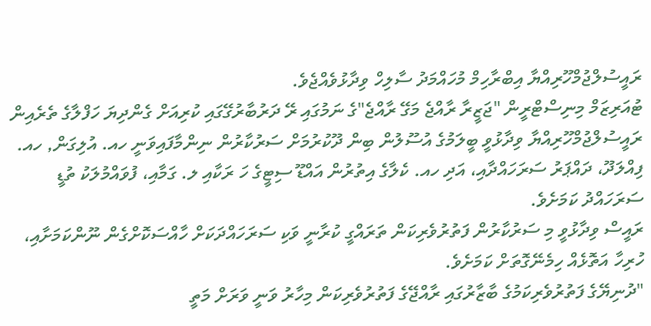ރައީސުލްޖުމްހޫރިއްޔާ އިބްރާހިމް މުހައްމަދު ސާލިހް ވިދާޅުވެއްޖެވެ.
ޓުއަރިޒަމް މިނިސްޓްރީން "ޖަޒީރާ ރާއްޖެ މަގޭ ރާއްޖެ"ގެ ނަމުގައި ރޭ ދަރުބާރުގޭގައި ކުރިއަށް ގެންދިޔަ ހަފްލާގެ ތެރެއިން ރައީސުލްޖުމްހޫރިއްޔާ ވިދާޅުވީ ބީލަމުގެ އުސޫލުން ބިން ދޫކުރުމަށް ސަރުކާރުން ނިންމާފައިވަނީ ހއ. އުލިގަން, ހއ. ފިއްލަދޫ، ދައްޕަރު ސަރަހައްދާއި، އަދި ހއ. ކެލާގެ އިތުރުން އައްޑޫ ސިޓީގެ ހަ ރަކާއި ލ. ގަމާއި، ފުވައްމުލަކު ތުޑީ ސަރަހައްދު ކަމަށެވެ.
ރައީސް ވިދާޅުވީ މި ސަރުކާރުން ފަތުރުވެރިކަން ތަރައްގީ ކުރާނީ ވަކި ސަރަހައްދަކަށް ހާއްސަކޮށްގެން ނޫންކަމަށާއި، ހުރިހާ އަތޮޅެއް ހިމެނޭގޮތަށް ކަމަށެވެ.
"ދުނިޔޭގެ ފަތުރުވެރިކަމުގެ ބާޒާރުގައި ރާއްޖޭގެ ފަތުރުވެރިކަން މިހާރު ވަނީ ވަރަށް މަތީ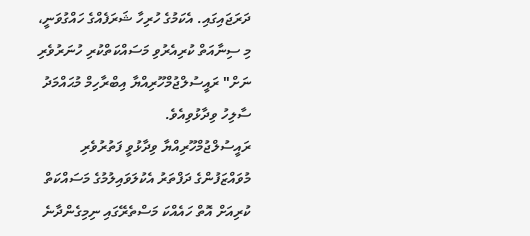ދަރަޖައިގައި. އެކަމުގެ ހުރިހާ ޝަރަފެއްގެ ހައްގުވަނީ، މި ސިނާއަތް ކުރިއެރުވި މަސައްކަތްކުރި ހުނަރުވެރި ނަށް" ރައީސުލްޖުމްހޫރިއްޔާ އިބްރާހިމް މުޙައްމަދު ސާލިހު ވިދާޅުވިއެވެ.
ރައީސުލްޖުމްހޫރިއްޔާ ވިދާޅުވީ ފަތުރުވެރި މުވައްޒަފުންގެ ދަފްތަރު އެކުލަވައިލުމުގެ މަސައްކަތް ކުރިއަށް އޮތް ހައެއްކަ މަސްތެރޭގައި ނިމިގެންދާނެ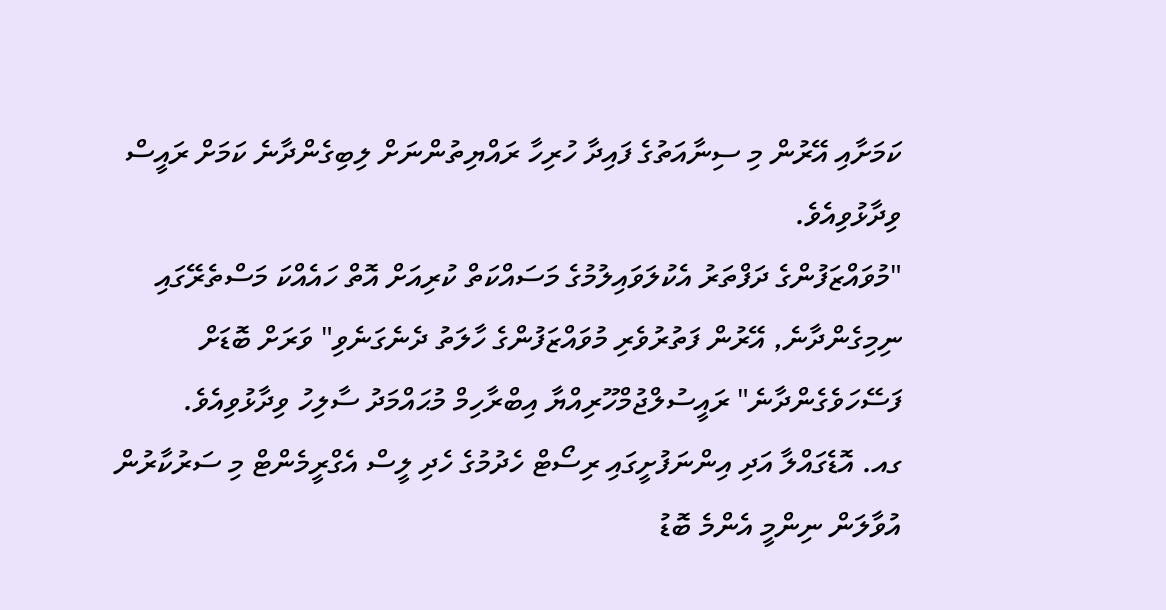ކަމަށާއި އޭރުން މި ސިނާއަތުގެ ފައިދާ ހުރިހާ ރައްޔިތުންނަށް ލިބިގެންދާނެ ކަމަށް ރައީސް ވިދާޅުވިއެވެ.
"މުވައްޒަފުންގެ ދަފްތަރު އެކުލަވައިލުމުގެ މަސައްކަތް ކުރިއަށް އޮތް ހައެއްކަ މަސްތެރޭގައި ނިމިގެންދާނެ, އޭރުން ފަތުރުވެރި މުވައްޒަފުންގެ ހާލަތު ދެނެގަނެވި" ވަރަށް ބޮޑަށް ފަސޭހަވެގެންދާނެ" ރައީސުލްޖުމްހޫރިއްޔާ އިބްރާހިމް މުޙައްމަދު ސާލިހު ވިދާޅުވިއެވެ.
ގއ. އޮޑެގައްލާ އަދި އިންނަފުށީގައި ރިސޯޓް ހެދުމުގެ ހެދި ލީސް އެގްރީމެންޓް މި ސަރުކާރުން އުވާލަން ނިންމީ އެންމެ ބޮޑު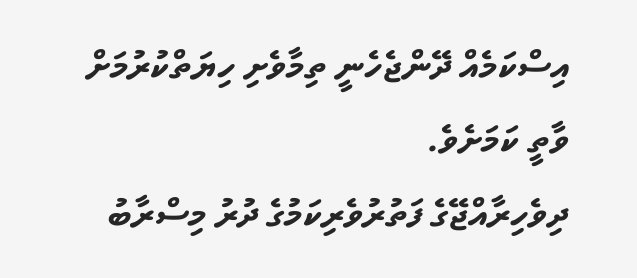އިސްކަމެއް ދޭންޖެހެނީ ތިމާވެށި ހިޔަތްކުރުމަށް ވާތީ ކަމަށެވެ.
ދިވެހިރާއްޖޭގެ ފަތުރުވެރިކަމުގެ ދުރު މިސްރާބު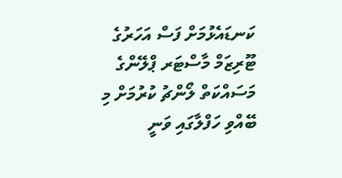ކަނޑައެޅުމަށް ފަސް އަހަރުގެ ޓޫރިޒަމް މާސްޓަރ ޕްލޭންގެ މަސައްކަތް ލޯންޗު ކުރުމަށް މި ބޭއްވި ހަފްލާގައި ވަނީ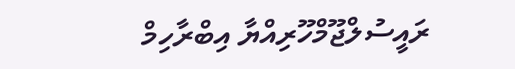ރައީސުލްޖޫމްހޫރިއްޔާ އިބްރާހިމް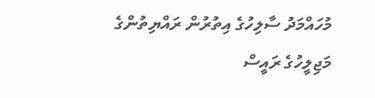މުހައްމަދު ސާލިހުގެ އިތުރުން ރައްޔިތުންގެ މަޖިލީހުގެ ރައީސް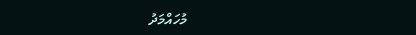މުހައްމަދު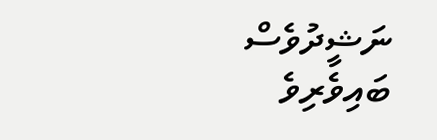ނަޝީދުވެސް ބައިވެރިވެ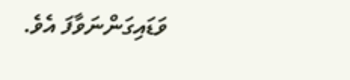ވަޑައިގަންނަވާފަ އެވެ.